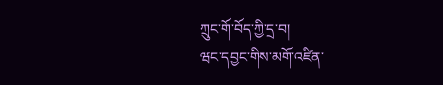ཀྲུང་གོ་བོད་ཀྱི་དྲ་བ།
ཝང་དབྱང་གིས་མགོ་འཛིན་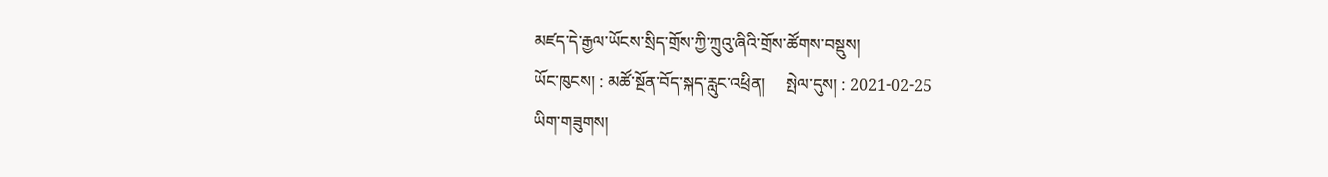མཛད་དེ་རྒྱལ་ཡོངས་སྲིད་གྲོས་ཀྱི་ཀྲུའུ་ཞིའི་གྲོས་ཚོགས་བསྡུས།
ཡོང་ཁུངས། : མཚོ་སྔོན་བོད་སྐད་རླུང་འཕྲིན།     སྤེལ་དུས། : 2021-02-25
ཡིག་གཟུགས།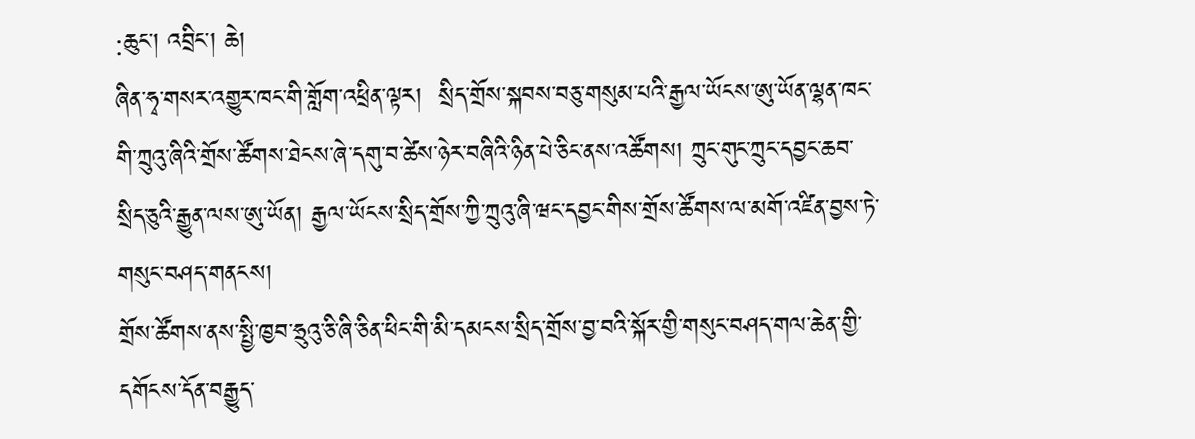:ཆུང་། འབྲིང་། ཆེ།
ཞིན་ཧྭ་གསར་འགྱུར་ཁང་གི་གློག་འཕྲིན་ལྟར།  སྲིད་གྲོས་སྐབས་བཅུ་གསུམ་པའི་རྒྱལ་ཡོངས་ཨུ་ཡོན་ལྷན་ཁང་གི་ཀྲུའུ་ཞིའི་གྲོས་ཚོགས་ཐེངས་ཞེ་དགུ་བ་ཚེས་ཉེར་བཞིའི་ཉིན་པེ་ཅིང་ནས་འཚོགས། ཀྲུང་གུང་ཀྲུང་དབྱང་ཆབ་སྲིད་ཅུའི་རྒྱུན་ལས་ཨུ་ཡོན། རྒྱལ་ཡོངས་སྲིད་གྲོས་ཀྱི་ཀྲུའུ་ཞི་ཝང་དབྱང་གིས་གྲོས་ཚོགས་ལ་མགོ་འཛིན་བྱས་ཏེ་གསུང་བཤད་གནངས།
གྲོས་ཚོགས་ནས་སྤྱི་ཁྱབ་ཧྲུའུ་ཅི་ཞི་ཅིན་ཕིང་གི་མི་དམངས་སྲིད་གྲོས་བྱ་བའི་སྐོར་གྱི་གསུང་བཤད་གལ་ཆེན་གྱི་དགོངས་དོན་བརྒྱུད་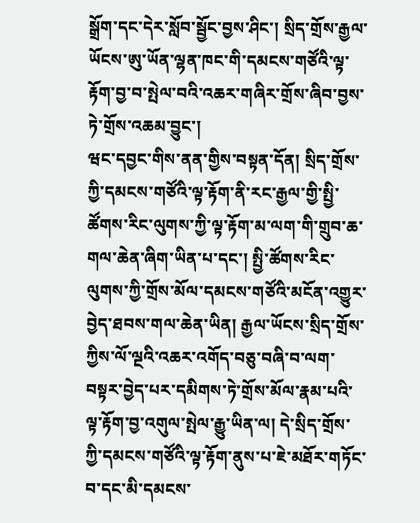སྒྲོག་དང་དེར་སློབ་སྦྱོང་བྱས་ཤིང་། སྲིད་གྲོས་རྒྱལ་ཡོངས་ཨུ་ཡོན་ལྷན་ཁང་གི་དམངས་གཙོའི་ལྟ་རྟོག་བྱ་བ་སྤེལ་བའི་འཆར་གཞིར་གྲོས་ཞིབ་བྱས་ཏེ་གྲོས་འཆམ་བྱུང་།
ཝང་དབྱང་གིས་ནན་གྱིས་བསྟན་དོན། སྲིད་གྲོས་ཀྱི་དམངས་གཙོའི་ལྟ་རྟོག་ནི་རང་རྒྱལ་གྱི་སྤྱི་ཚོགས་རིང་ལུགས་ཀྱི་ལྟ་རྟོག་མ་ལག་གི་གྲུབ་ཆ་གལ་ཆེན་ཞིག་ཡིན་པ་དང་། སྤྱི་ཚོགས་རིང་ལུགས་ཀྱི་གྲོས་མོལ་དམངས་གཙོའི་མངོན་འགྱུར་བྱེད་ཐབས་གལ་ཆེན་ཡིན། རྒྱལ་ཡོངས་སྲིད་གྲོས་ཀྱིས་ལོ་ལྔའི་འཆར་འགོད་བཅུ་བཞི་བ་ལག་བསྟར་བྱེད་པར་དམིགས་ཏེ་གྲོས་མོལ་རྣམ་པའི་ལྟ་རྟོག་བྱ་འགུལ་སྤེལ་རྒྱུ་ཡིན་ལ། དེ་སྲིད་གྲོས་ཀྱི་དམངས་གཙོའི་ལྟ་རྟོག་ནུས་པ་ཇེ་མཐོར་གཏོང་བ་དང་མི་དམངས་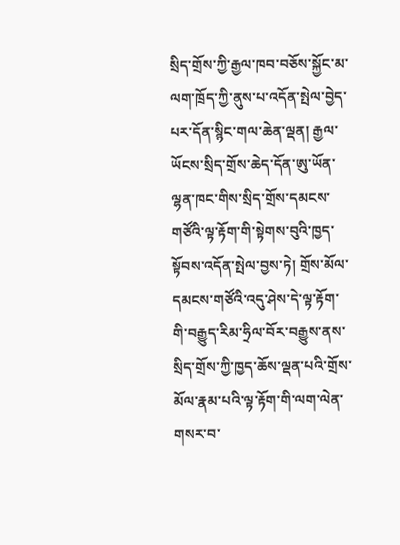སྲིད་གྲོས་ཀྱི་རྒྱལ་ཁབ་བཅོས་སྐྱོང་མ་ལག་ཁྲོད་ཀྱི་ནུས་པ་འདོན་སྤེལ་བྱེད་པར་དོན་སྙིང་གལ་ཆེན་ལྡན། རྒྱལ་ཡོངས་སྲིད་གྲོས་ཆེད་དོན་ཨུ་ཡོན་ལྷན་ཁང་གིས་སྲིད་གྲོས་དམངས་གཙོའི་ལྟ་རྟོག་གི་སྟེགས་བུའི་ཁྱད་སྟོབས་འདོན་སྤེལ་བྱས་ཏེ། གྲོས་མོལ་དམངས་གཙོའི་འདུ་ཤེས་དེ་ལྟ་རྟོག་གི་བརྒྱུད་རིམ་ཧྲིལ་བོར་བརྒྱུས་ནས་སྲིད་གྲོས་ཀྱི་ཁྱད་ཆོས་ལྡན་པའི་གྲོས་མོལ་རྣམ་པའི་ལྟ་རྟོག་གི་ལག་ལེན་གསར་བ་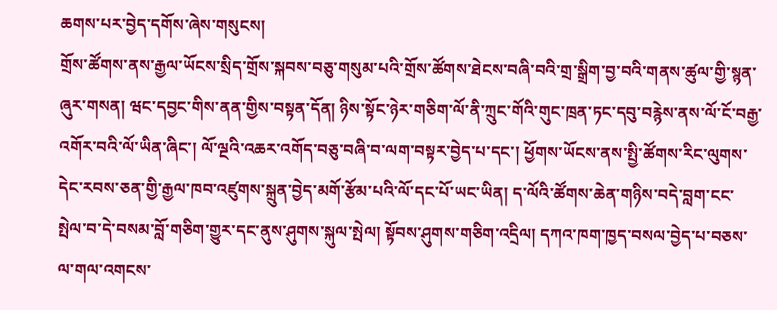ཆགས་པར་བྱེད་དགོས་ཞེས་གསུངས།
གྲོས་ཚོགས་ནས་རྒྱལ་ཡོངས་སྲིད་གྲོས་སྐབས་བཅུ་གསུམ་པའི་གྲོས་ཚོགས་ཐེངས་བཞི་བའི་གྲ་སྒྲིག་བྱ་བའི་གནས་ཚུལ་གྱི་སྙན་ཞུར་གསན། ཝང་དབྱང་གིས་ནན་གྱིས་བསྟན་དོན། ཉིས་སྟོང་ཉེར་གཅིག་ལོ་ནི་ཀྲུང་གོའི་གུང་ཁྲན་ཏང་དབུ་བརྙེས་ནས་ལོ་ངོ་བརྒྱ་འགོར་བའི་ལོ་ཡིན་ཞིང་། ལོ་ལྔའི་འཆར་འགོད་བཅུ་བཞི་བ་ལག་བསྟར་བྱེད་པ་དང་། ཕྱོགས་ཡོངས་ནས་སྤྱི་ཚོགས་རིང་ལུགས་དེང་རབས་ཅན་གྱི་རྒྱལ་ཁབ་འཛུགས་སྐྲུན་བྱེད་མགོ་རྩོམ་པའི་ལོ་དང་པོ་ཡང་ཡིན། ད་ལོའི་ཚོགས་ཆེན་གཉིས་བདེ་བླག་ངང་སྤེལ་བ་དེ་བསམ་བློ་གཅིག་གྱུར་དང་ནུས་ཤུགས་སྐུལ་སྤེལ། སྟོབས་ཤུགས་གཅིག་འདྲིལ། དཀའ་ཁག་ཁྱད་བསལ་བྱེད་པ་བཅས་ལ་གལ་འགངས་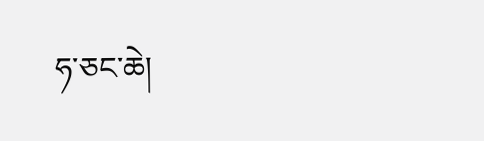ཧ་ཅང་ཆེ།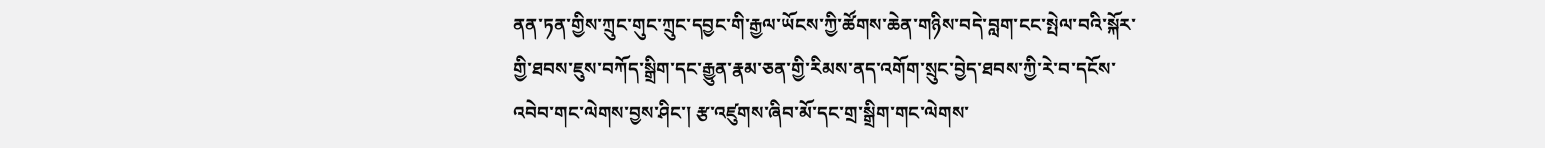ནན་ཏན་གྱིས་ཀྲུང་གུང་ཀྲུང་དབྱང་གི་རྒྱལ་ཡོངས་ཀྱི་ཚོགས་ཆེན་གཉིས་བདེ་བླག་ངང་སྤེལ་བའི་སྐོར་གྱི་ཐབས་ཇུས་བཀོད་སྒྲིག་དང་རྒྱུན་རྣམ་ཅན་གྱི་རིམས་ནད་འགོག་སྲུང་བྱེད་ཐབས་ཀྱི་རེ་བ་དངོས་འབེབ་གང་ལེགས་བྱས་ཤིང་། རྩ་འཛུགས་ཞིབ་མོ་དང་གྲ་སྒྲིག་གང་ལེགས་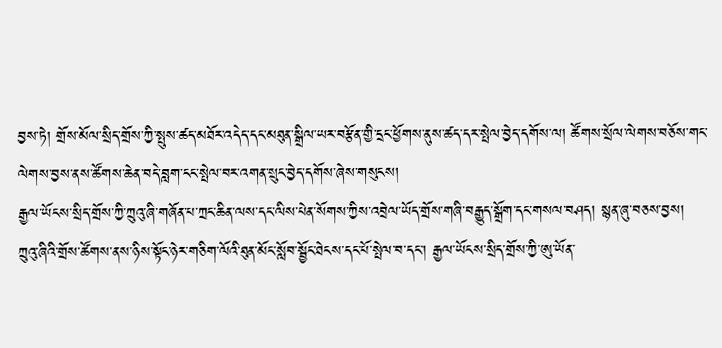བྱས་ཏེ། གྲོས་མོལ་སྲིད་གྲོས་ཀྱི་སྤུས་ཚད་མཐོར་འདེད་དང་མཐུན་སྒྲིལ་ཡར་བརྩོན་གྱི་དྲང་ཕྱོགས་ནུས་ཚད་དར་སྤེལ་བྱེད་དགོས་ལ། ཚོགས་སྲོལ་ལེགས་བཅོས་གང་ལེགས་བྱས་ནས་ཚོགས་ཆེན་བདེ་བླག་ངང་སྤེལ་བར་འགན་སྲུང་བྱེད་དགོས་ཞེས་གསུངས།
རྒྱལ་ཡོངས་སྲིད་གྲོས་ཀྱི་ཀྲུའུ་ཞི་གཞོན་པ་ཀྲང་ཆིན་ལས་དང་ལིས་པེན་སོགས་ཀྱིས་འབྲེལ་ཡོད་གྲོས་གཞི་བརྒྱུད་སྒྲོག་དང་གསལ་བཤད། སྙན་ཞུ་བཅས་བྱས།
ཀྲུའུ་ཞིའི་གྲོས་ཚོགས་ནས་ཉིས་སྟོང་ཉེར་གཅིག་ལོའི་ཐུན་མོང་སློབ་སྦྱོང་ཐེངས་དང་པོ་སྤེལ་བ་དང་། རྒྱལ་ཡོངས་སྲིད་གྲོས་ཀྱི་ཨུ་ཡོན་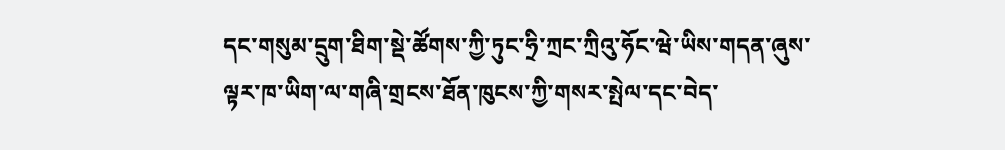དང་གསུམ་དྲུག་ཐིག་སྡེ་ཚོགས་ཀྱི་ཏུང་ཧྲི་ཀྲང་ཀྲིའུ་ཧོང་ཝེ་ཡིས་གདན་ཞུས་ལྟར་ཁ་ཡིག་ལ་གཞི་གྲངས་ཐོན་ཁུངས་ཀྱི་གསར་སྤེལ་དང་བེད་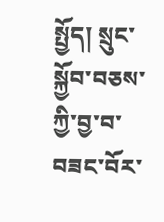སྤྱོད། སྲུང་སྐྱོབ་བཅས་ཀྱི་བྱ་བ་བཟང་བོར་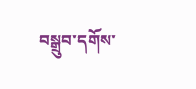བསྒྲུབ་དགོས་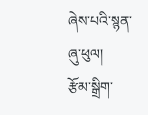ཞེས་པའི་སྙན་ཞུ་ཕུལ།
རྩོམ་སྒྲིག་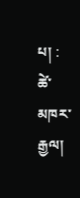པ། : ཚེ་མཁར་རྒྱལ།